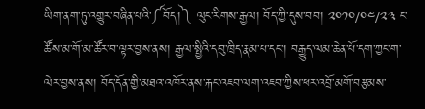ཡིག་ནག་ཏུ་འགྱུར་བཞིན་པའི་༼བོད།༽ ལུང་རིགས་རྒྱལ། བོད་ཀྱི་དུས་བབ། ༢༠༡༠/༠༤/༢༣ ང་ཚོས་མ་གོ་མ་ཚོར་བ་ལྟར་བྱས་ནས། རྒྱལ་སྤྱིའི་དབུ་ཁྲིད་རྣམ་པ་དང་། བརྒྱུད་ལམ་ཆེན་པོ་དག་ཀྱང་ག་ལེར་བྱས་ནས། བོད་དོན་གྱི་མཐའ་འཁོར་ནས་རྐང་འཇབ་ལག་འཇབ་ཀྱིས་ཕར་འབྲོ་མགོ་བརྩམས་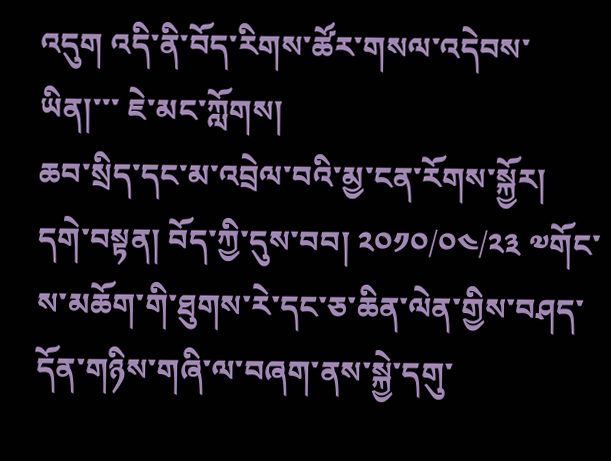འདུག འདི་ནི་བོད་རིགས་ཚོར་གསལ་འདེབས་ཡིན།་་་ ཇེ་མང་ཀློགས།
ཆབ་སྲིད་དང་མ་འབྲེལ་བའི་མྱ་ངན་རོགས་སྐྱོར། དགེ་བསྟན། བོད་ཀྱི་དུས་བབ། ༢༠༡༠/༠༤/༢༣ ༧གོང་ས་མཆོག་གི་ཐུགས་རེ་དང་ཅ་ཆིན་ལེན་གྱིས་བཤད་དོན་གཉིས་གཞི་ལ་བཞག་ནས་སྐྱེ་དགུ་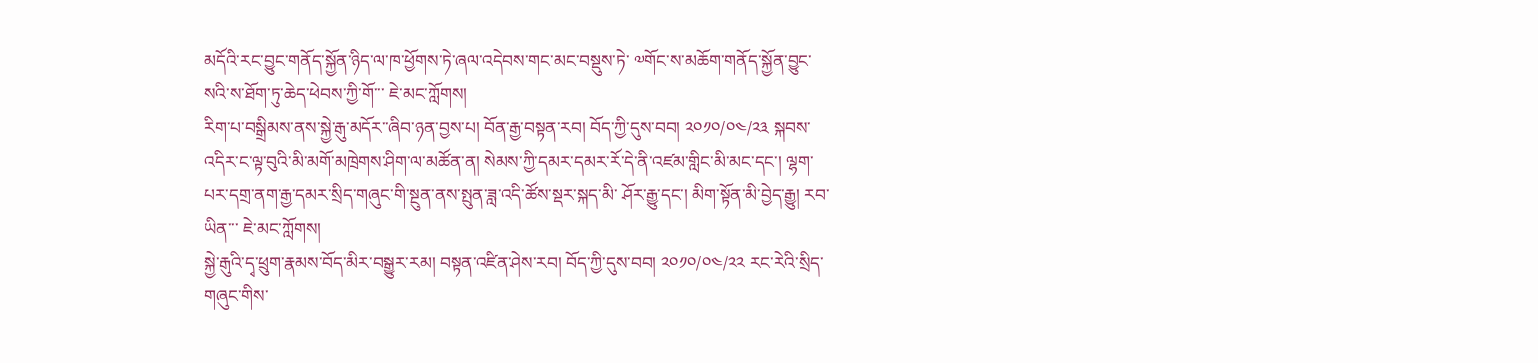མདོའི་རང་བྱུང་གནོད་སྐྱོན་ཉིད་ལ་ཁ་ཕྱོགས་ཏེ་ཞལ་འདེབས་གང་མང་བསྡུས་ཏེ་ ༧གོང་ས་མཆོག་གནོད་སྐྱོན་བྱུང་སའི་ས་ཐོག་ཏུ་ཆེད་ཕེབས་ཀྱི་གོ་་་ ཇེ་མང་ཀློགས།
རིག་པ་བསྒྲིམས་ནས་སྐྱེ་རྒུ་མདོར་་ཞིབ་ཉན་བྱས་པ། བོན་རྒྱ་བསྟན་རབ། བོད་ཀྱི་དུས་བབ། ༢༠༡༠/༠༤/༢༣ སྐབས་འདིར་ང་ལྟ་བུའི་མི་མགོ་མཁྲེགས་ཤིག་ལ་མཚོན་ན། སེམས་ཀྱི་དམར་དམར་རོ་དེ་ནི་འཛམ་གླིང་མི་མང་དང་། ལྷག་པར་དགྲ་ནག་རྒྱ་དམར་སྲིད་གཞུང་གི་སྔུན་ནས་སྤུན་ཟླ་འདི་ཚོས་སྡར་སྐད་མི་ ཤོར་རྒྱུ་དང་། མིག་སྟོན་མི་བྱེད་རྒྱུ། རབ་ཡིན་་་ ཇེ་མང་ཀློགས།
སྐྱེ་རྒུའི་དྭ་ཕྲུག་རྣམས་བོད་མིར་བསྒྱུར་རམ། བསྟན་འཛིན་ཤེས་རབ། བོད་ཀྱི་དུས་བབ། ༢༠༡༠/༠༤/༢༢ རང་རེའི་སྲིད་གཞུང་གིས་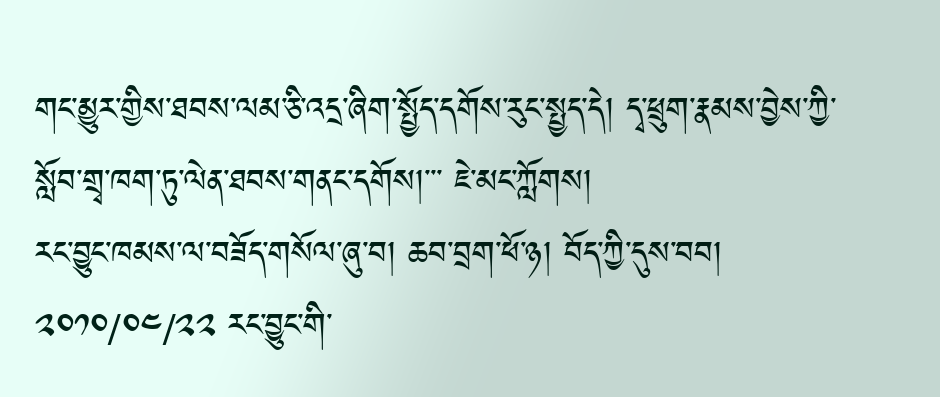གང་མྱུར་གྱིས་ཐབས་ལམ་ཅི་འདྲ་ཞིག་སྤྱོད་དགོས་རུང་སྤྱད་དེ། དྭ་ཕྲུག་རྣམས་བྱེས་ཀྱི་སློབ་གྲྭ་ཁག་ཏུ་ལེན་ཐབས་གནང་དགོས།་་་ ཇེ་མང་ཀློགས།
རང་བྱུང་ཁམས་ལ་བཟོད་གསོལ་ཞུ་བ། ཆབ་བྲག་ཕོ་ཉ། བོད་ཀྱི་དུས་བབ། ༢༠༡༠/༠༤/༢༢ རང་བྱུང་གི་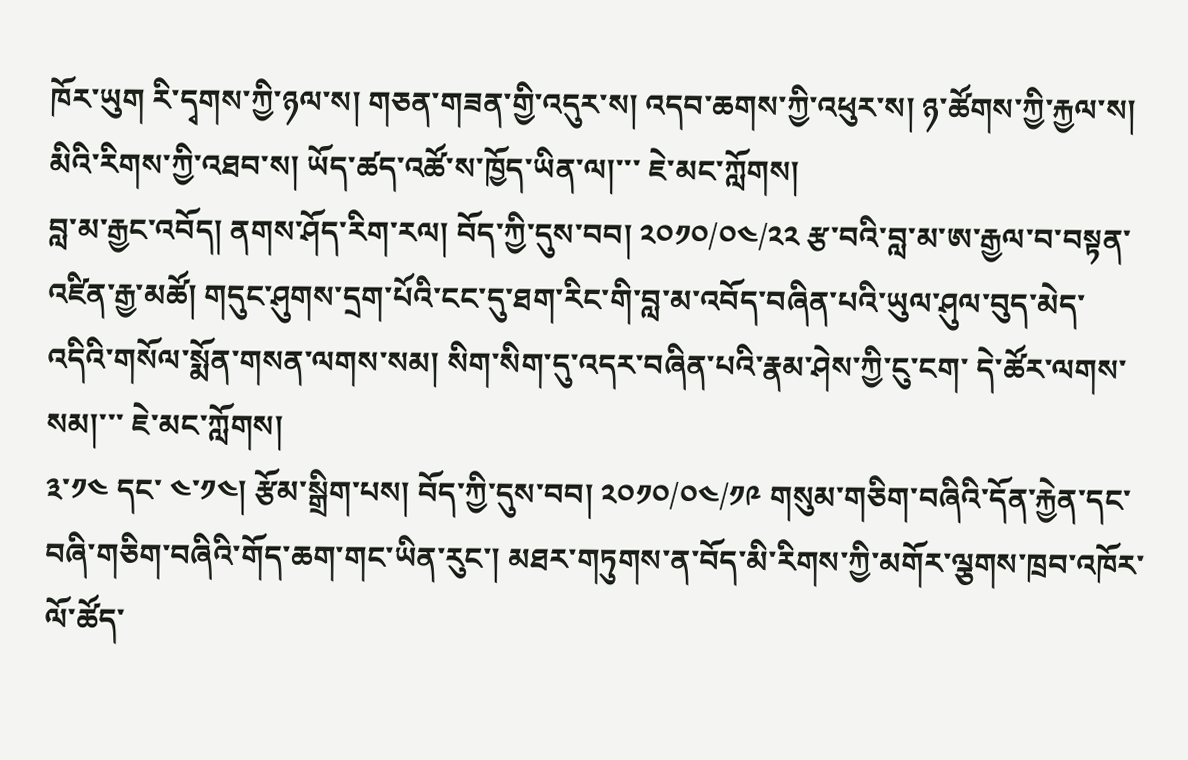ཁོར་ཡུག རི་དྭགས་ཀྱི་ཉལ་ས། གཅན་གཟན་གྱི་འདུར་ས། འདབ་ཆགས་ཀྱི་འཕུར་ས། ཉ་ཚོགས་ཀྱི་རྐྱལ་ས། མིའི་རིགས་ཀྱི་འཐབ་ས། ཡོད་ཚད་འཚོ་ས་ཁྱོད་ཡིན་ལ།་་་ ཇེ་མང་ཀློགས།
བླ་མ་རྒྱང་འབོད། ནགས་ཤོད་རིག་རལ། བོད་ཀྱི་དུས་བབ། ༢༠༡༠/༠༤/༢༢ རྩ་བའི་བླ་མ་ཨ་རྒྱལ་བ་བསྟན་འཛིན་རྒྱ་མཚོ། གདུང་ཤུགས་དྲག་པོའི་ངང་དུ་ཐག་རིང་གི་བླ་མ་འབོད་བཞིན་པའི་ཡུལ་ཤུལ་བུད་མེད་ འདིའི་གསོལ་སྨོན་གསན་ལགས་སམ། སིག་སིག་དུ་འདར་བཞིན་པའི་རྣམ་ཤེས་ཀྱི་ངུ་ངག་ དེ་ཚོར་ལགས་སམ།་་་ ཇེ་མང་ཀློགས།
༣་༡༤ དང་ ༤་༡༤། རྩོམ་སྒྲིག་པས། བོད་ཀྱི་དུས་བབ། ༢༠༡༠/༠༤/༡༩ གསུམ་གཅིག་བཞིའི་དོན་རྐྱེན་དང་བཞི་གཅིག་བཞིའི་གོད་ཆག་གང་ཡིན་རུང་། མཐར་གཏུགས་ན་བོད་མི་རིགས་ཀྱི་མགོར་ལྕགས་ཁྲབ་འཁོར་ལོ་ཚོད་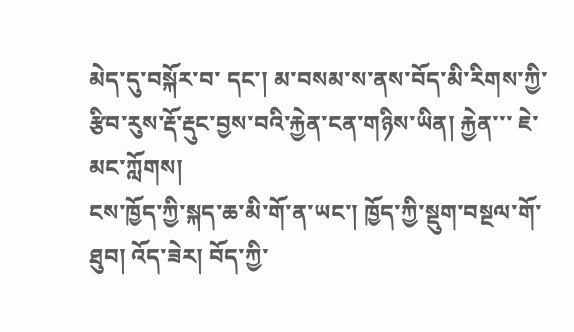མེད་དུ་བསྐོར་བ་ དང་། མ་བསམ་ས་ནས་བོད་མི་རིགས་ཀྱི་རྩིབ་རུས་རྡོ་རྡུང་བྱས་བའི་རྐྱེན་ངན་གཉིས་ཡིན། རྐྱེན་་་ ཇེ་མང་ཀློགས།
ངས་ཁྱོད་ཀྱི་སྐད་ཆ་མི་གོ་ན་ཡང་། ཁྱོད་ཀྱི་སྡུག་བསྔལ་གོ་ཐུབ། འོད་ཟེར། བོད་ཀྱི་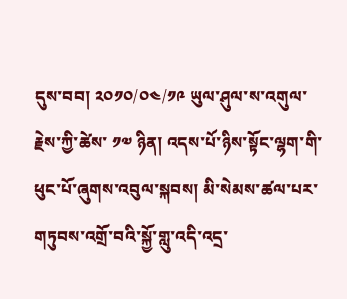དུས་བབ། ༢༠༡༠/༠༤/༡༩ ཡུལ་ཤུལ་ས་འགུལ་རྗེས་ཀྱི་ཚེས་ ༡༧ ཉིན། འདས་པོ་ཉིས་སྟོང་ལྷག་གི་ཕུང་པོ་ཞུགས་འབུལ་སྐབས། མི་སེམས་ཚལ་པར་གཏུབས་འགྲོ་བའི་སྐྱོ་གླུ་འདི་འདྲ་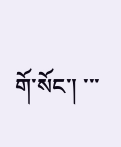གོ་སོང་། ་་་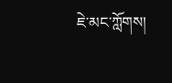ཇེ་མང་ཀློགས།